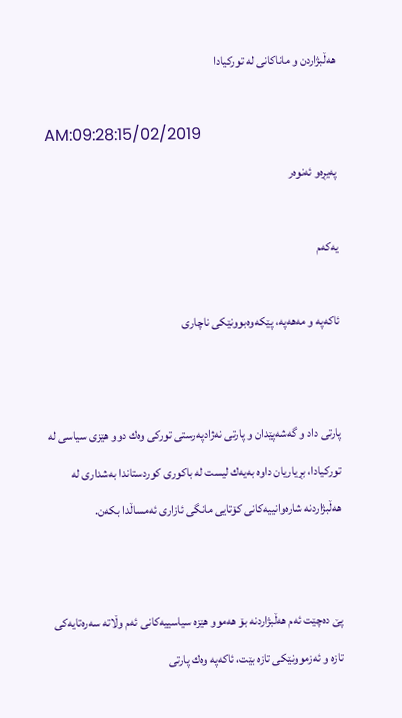هه‌ڵبژاردن و ماناكانی له‌ توركیادا

AM:09:28:15/02/2019
په‌یڕه‌و ئه‌نوه‌ر

یه‌كه‌م

ئاكه‌په‌ و مه‌هه‌په‌، پێكه‌وه‌بوونێكی ناچاری


پارتی داد و گه‌شه‌پێدان و پارتی نه‌ژادپه‌رستی توركی وه‌ك دوو هێزی سیاسی له‌ توركیادا، بڕیاریان داوه‌ به‌یه‌ك لیست له‌ باكوری كوردستاندا به‌شداری له‌ هه‌ڵبژاردنه‌ شاره‌وانییه‌كانی كۆتایی مانگی ئازاری ئه‌مساڵدا بكه‌ن.


پێ ده‌چێت ئه‌م هه‌ڵبژاردنه‌ بۆ هه‌موو هێزه‌ سیاسییه‌كانی ئه‌م وڵاته‌ سه‌ره‌تایه‌كی تازه‌ و ئه‌زموونێكی تازه‌ بێت، ئاكه‌په‌ وه‌ك پارتی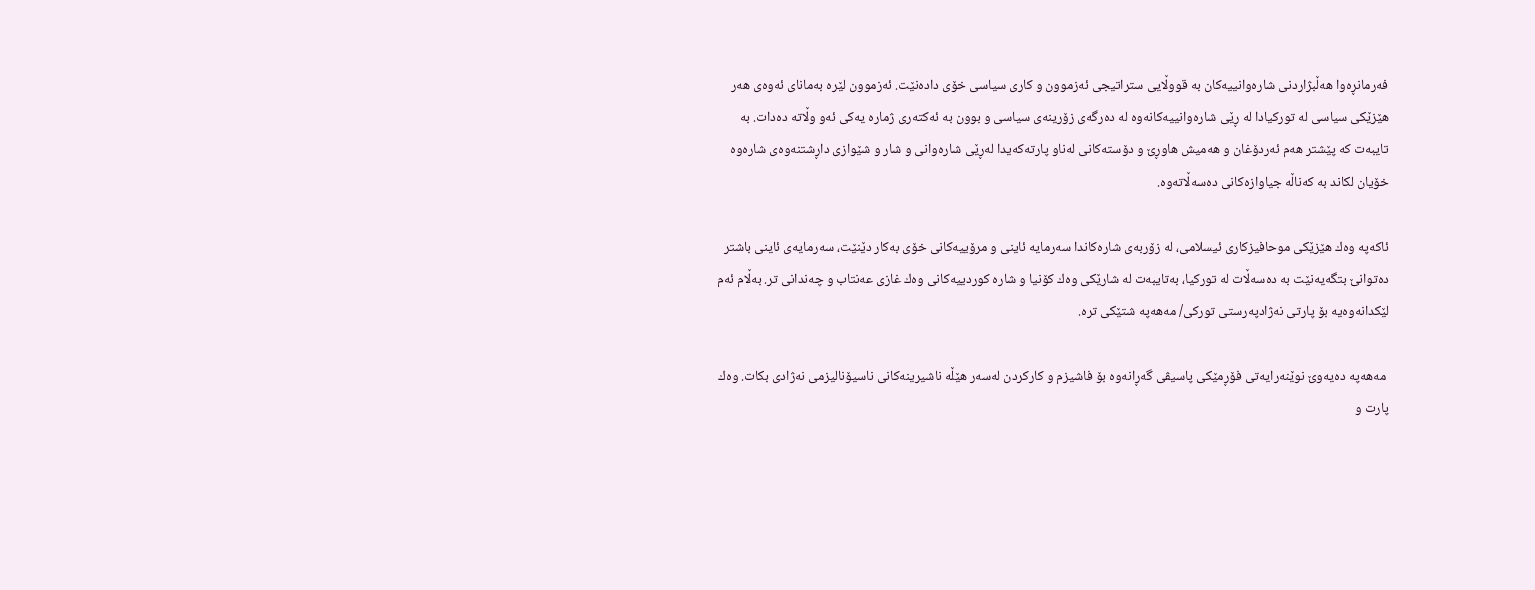فه‌رمانڕه‌وا هه‌ڵبژاردنی شاره‌وانییه‌كان به‌ قووڵایی ستراتیجی ئه‌زموون و كاری سیاسی خۆی داده‌نێت. ئه‌زموون لێره‌ به‌مانای ئه‌وه‌ی هه‌ر هێزێكی سیاسی له‌ توركیادا له‌ ڕێی شاره‌وانییه‌كانه‌وه‌ له‌ ده‌رگه‌ی زۆرینه‌ی سیاسی و بوون به‌ ئه‌كته‌ری ژماره‌ یه‌كی ئه‌و وڵاته‌ ده‌دات. به‌ تایبه‌ت كه‌ پێشتر هه‌م ئه‌ردۆغان و هه‌میش هاوڕێ و دۆسته‌كانی له‌ناو پارته‌كه‌یدا له‌ڕێی شاره‌وانی و شار و شێوازی داڕشتنه‌وه‌ی شاره‌وه‌ خۆیان لكاند به‌ كه‌ناڵه‌ جیاوازه‌كانی ده‌سه‌ڵاته‌وه‌.

ئاكه‌په‌ وه‌ك هێزێكی موحافیزكاری ئیسلامی، له‌ زۆربه‌ی شاره‌كاندا سه‌رمایه‌ ئاینی و مرۆییه‌كانی خۆی به‌كار دێنێت، سه‌رمایه‌ی ئاینی باشتر ده‌توانێ بتگه‌یه‌نێت به‌ ده‌سه‌ڵات له‌ توركیا، به‌تایبه‌ت له‌ شارێكی وه‌ك كۆنیا و شاره‌ كوردییه‌كانی وه‌ك غازی عه‌نتاب و چه‌ندانی تر. به‌ڵام ئه‌م لێكدانه‌وه‌یه‌ بۆ پارتی نه‌ژادپه‌رستی توركی/ مه‌هه‌په‌ شتێكی تره‌.

 مه‌هه‌په‌ ده‌یه‌وێ نوێنه‌رایه‌تی فۆڕمێكی پاسیڤی گه‌ڕانه‌وه‌ بۆ فاشیزم و كاركردن له‌سه‌ر هێڵه‌ ناشیرینه‌كانی ناسیۆنالیزمی نه‌ژادی بكات. وه‌ك پارت و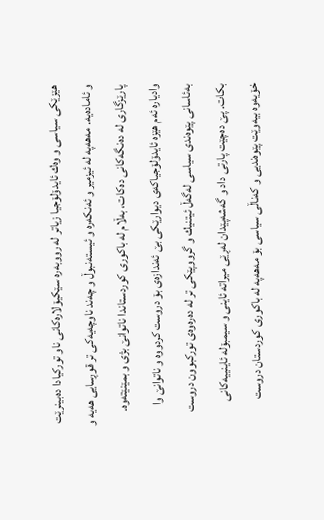هێزێكی سیاسی و وه‌ك ئایدۆلۆجیا زیاتر له‌ رووبه‌ره‌ سێكیۆلاره‌كانی ناو توركیادا ده‌بینرێت و ئاماده‌یه‌. مه‌هه‌په‌ له‌ ئیزمیر و ئه‌نكه‌ره‌ و ئیسته‌نبوڵ و چه‌ند ناوچه‌یه‌كی تر قوڕسایی هه‌یه‌ و پارێزگاری له‌ ده‌نگه‌كانی ده‌كات، به‌ڵام له‌ باكوری كوردستاندا ناتوانێ بژی و بمێنێته‌وه‌. وادیاره‌ ئه‌م هێزه‌ ئایدۆلۆجیاكه‌ی دیوارێكی بێ ئه‌ندازه‌ی بۆ دروست كردووه‌ و ناتوانێ وا به‌ئاسانی پێوه‌ندی سیاسی له‌گه‌ڵ ئیتنیك و گرووپێكی تر له‌ ده‌ره‌وه‌ی توركبوون دروست بكات. پێ ده‌چێت پارتی داد و گه‌شه‌پێدان له‌ڕێی میراته‌ ئاینی و سیمبۆله‌ ئاینییه‌كانی خۆیه‌وه‌ بیه‌وێت پێوه‌ندیی و كه‌ناڵی سیاسی بۆ مه‌هه‌په‌ له‌ باكوری كوردستان دروست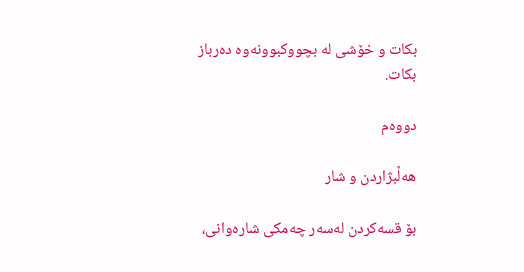بكات و خۆشی له‌ بچووكبوونه‌وه‌ ده‌رباز بكات.

دووه‌م

هه‌ڵبژاردن و شار

بۆ قسه‌كردن له‌سه‌ر چه‌مكی شاره‌وانی،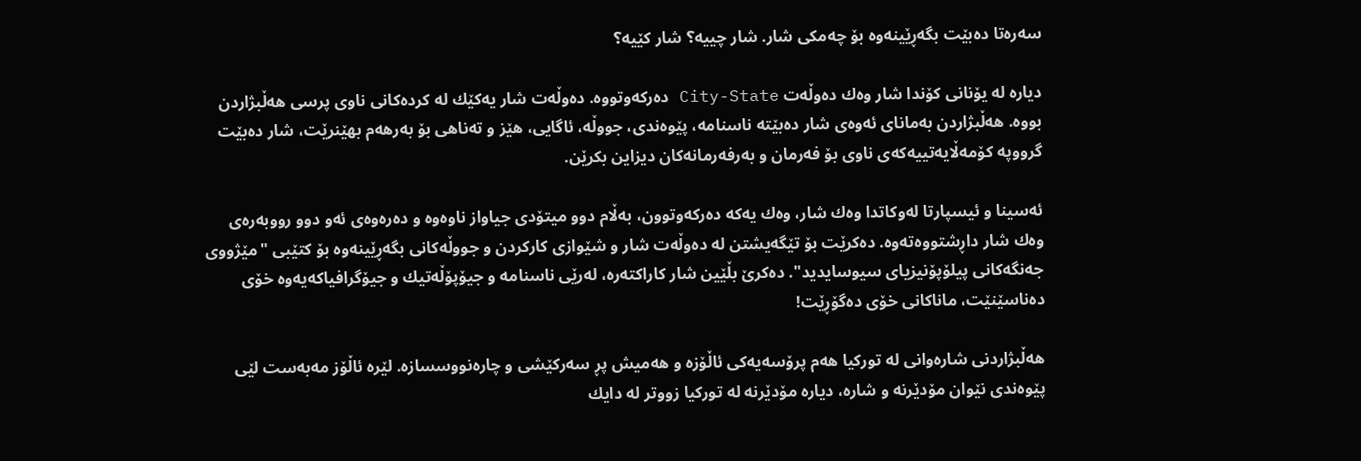سه‌ره‌تا ده‌بێت بگه‌ڕێینه‌وه‌ بۆ چه‌مكی شار. شار چییه‌؟ شار كێیه‌؟

دیاره‌ له‌ یۆنانی كۆندا شار وه‌ك ده‌وڵه‌ت City-State ده‌ركه‌وتووه‌. ده‌وڵه‌ت شار یه‌كێك له‌ كرده‌كانی ناوی پرسی هه‌ڵبژاردن بووه‌. هه‌ڵبژاردن به‌مانای ئه‌وه‌ی شار ده‌بێته‌ ناسنامه‌، پێوه‌ندی، جووڵه‌، ئاگایی، هێز و ته‌ناهی بۆ به‌رهه‌م بهێنرێت، شار ده‌بێت گرووپه‌ كۆمه‌ڵایه‌تییه‌كه‌ی ناوی بۆ فه‌رمان و به‌رفه‌رمانه‌كان دیزاین بكرێن.

ئه‌سینا و ئیسپارتا له‌وكاتدا وه‌ك شار، وه‌ك یه‌كه‌ ده‌ركه‌وتوون، به‌ڵام دوو میتۆدی جیاواز ناوه‌وه‌ و ده‌ره‌وه‌ی ئه‌و دوو رووبه‌ره‌ی وه‌ك شار داڕشتووه‌ته‌وه‌. ده‌كرێت بۆ تێگه‌یشتن له‌ ده‌وڵه‌ت شار و شێوازی كاركردن و جووڵه‌كانی بگه‌ڕێینه‌وه‌ بۆ كتێبی "مێژووی جه‌نگه‌كانی پیلۆپۆنیزیای سیوسایدید". ده‌كرێ بڵێین شار كاراكته‌ره‌، له‌رێی ناسنامه‌ و جیۆپۆڵه‌تیك و جیۆگرافیاكه‌یه‌وه‌ خۆی ده‌ناسێنێت، ماناكانی خۆی ده‌گۆڕێت!

هه‌ڵبژاردنی شاره‌وانی له‌ توركیا هه‌م پرۆسه‌یه‌كی ئاڵۆزه‌ و هه‌میش پڕ سه‌ركێشی و چاره‌نووسسازه‌. لێره‌ ئاڵۆز مه‌به‌ست لێی پێوه‌ندی نێوان مۆدێرنه‌ و شاره‌، دیاره‌ مۆدێرنه‌ له‌ توركیا زووتر له‌ دایك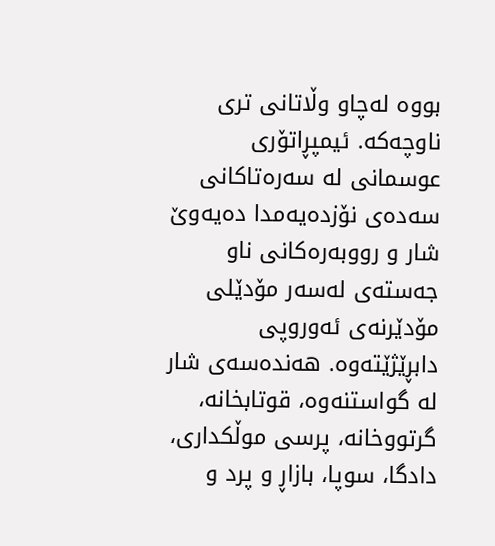بووه‌ له‌چاو وڵاتانی تری ناوچه‌كه‌. ئیمپڕاتۆری عوسمانی له‌ سه‌ره‌تاكانی سه‌ده‌ی نۆزده‌یه‌مدا ده‌یه‌وێ شار و رووبه‌ره‌كانی ناو جه‌سته‌ی له‌سه‌ر مۆدێلی مۆدێرنه‌ی ئه‌وروپی دابڕێژێته‌وه‌. هه‌نده‌سه‌ی شار له‌ گواستنه‌وه‌، قوتابخانه‌، گرتووخانه‌، پرسی موڵكداری، دادگا، سوپا، بازاڕ و پرد و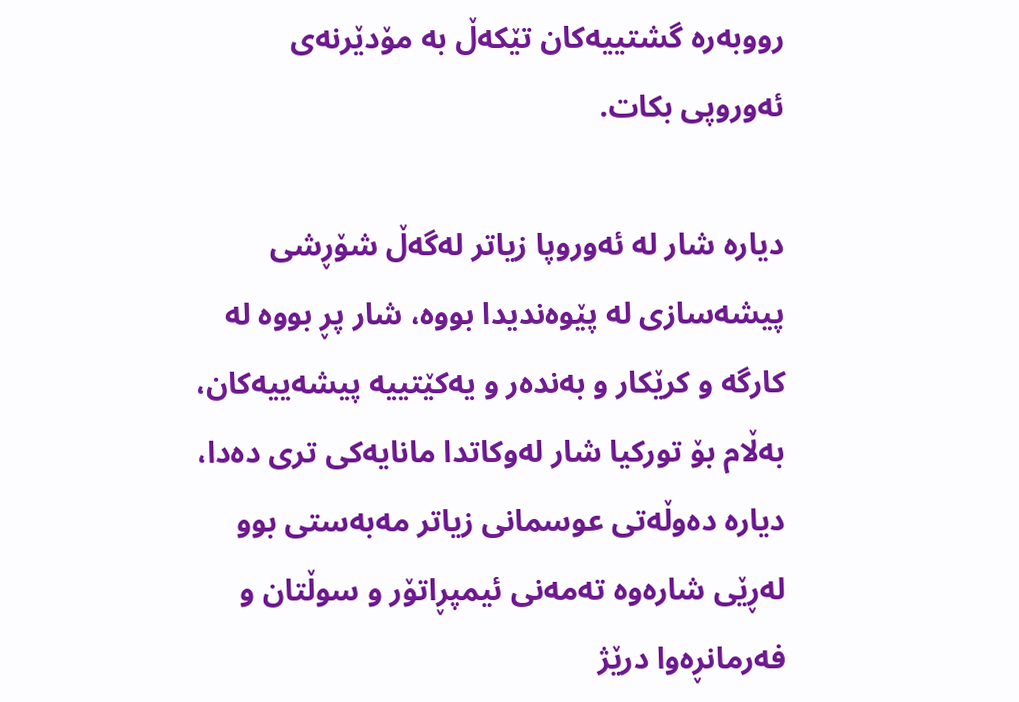رووبه‌ره‌ گشتییه‌كان تێكه‌ڵ به‌ مۆدێرنه‌ی ئه‌وروپی بكات.

دیاره‌ شار له‌ ئه‌وروپا زیاتر له‌گه‌ڵ شۆڕشی پیشه‌سازی له‌ پێوه‌ندیدا بووه‌، شار پڕ بووه‌ له‌ كارگه‌ و كرێكار و به‌نده‌ر و یه‌كێتییه‌ پیشه‌ییه‌كان، به‌ڵام بۆ توركیا شار له‌وكاتدا مانایه‌كی تری ده‌دا، دیاره‌ ده‌وڵه‌تی عوسمانی زیاتر مه‌به‌ستی بوو له‌ڕێی شاره‌وه‌ ته‌مه‌نی ئیمپڕاتۆر و سوڵتان و فه‌رمانڕه‌وا درێژ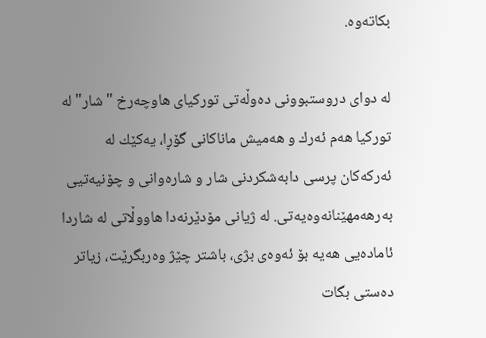بكاته‌وه‌.

له‌ دوای دروستبوونی ده‌وڵه‌تی توركیای هاوچه‌رخ "شار" له‌ توركیا هه‌م ئه‌رك و هه‌میش ماناكانی گۆڕا، یه‌كێك له‌ ئه‌ركه‌كان پرسی دابه‌شكردنی شار و شاره‌وانی و چۆنیه‌تیی به‌رهه‌مهێنانه‌وه‌یه‌تی. له‌ ژیانی مۆدێرنه‌دا هاووڵاتی له‌ شاردا ئاماده‌یی هه‌یه‌ بۆ ئه‌وه‌ی بژی، باشتر چێژ وه‌ربگرێت، زیاتر ده‌ستی بگات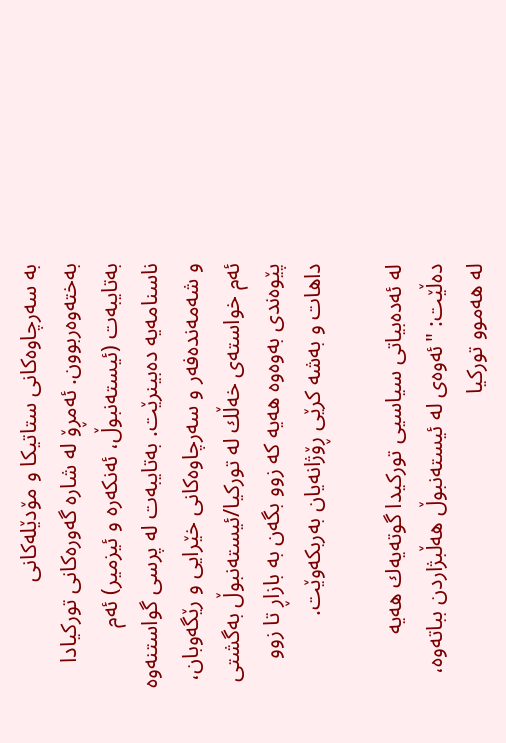به‌ سه‌رچاوه‌كانی ستاتیكا و مۆدێله‌كانی به‌خته‌وه‌ربوون. ئه‌مڕۆ له‌ شاره‌ گه‌وره‌كانی توركیادا به‌تایبه‌ت (ئیسته‌نبوڵ، ئه‌نكه‌ره‌ و ئیزمیر) ئه‌م ناسنامه‌یه‌ ده‌بینرێت. به‌تایبه‌ت له‌ پرسی گواستنه‌وه‌ و شه‌مه‌نده‌فه‌ر و سه‌رچاوه‌كانی خێرایی و رێگه‌وبان، ئه‌م خواسته‌ی خه‌ڵك له‌ توركیا/ئیسته‌نبوڵ به‌گشتی پێوه‌ندی به‌وه‌وه‌ هه‌یه‌ كه‌ زوو بگه‌ن به‌ بازاڕ تا زوو داهات و به‌شه‌ كرێی ڕۆژانه‌یان به‌ربكه‌وێت.

له‌ ئه‌ده‌بیاتی سیاسیی توركیدا گوته‌یه‌ك هه‌یه‌ ده‌ڵێت: "ئه‌وه‌ی له‌ ئیسته‌نبوڵ هه‌ڵبژاردن بباته‌وه‌، له‌ هه‌موو توركیا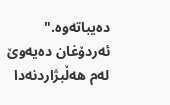ده‌یباته‌وه‌."
ئه‌ردۆغان ده‌یه‌وێ له‌م هه‌ڵبژاردنه‌دا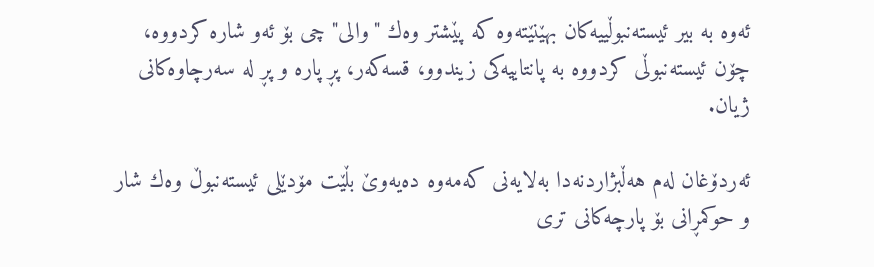ئه‌وه‌ به‌ بیر ئیسته‌نبوڵییه‌كان بهێنێته‌وه‌ كه‌ پێشتر وه‌ك "والی" چی بۆ ئه‌و شاره‌ كردووه‌، چۆن ئیسته‌نبوڵی كردووه‌ به‌ پانتاییه‌كی زیندوو، قسه‌كه‌ر، پڕ پاره‌ و پڕ له‌ سه‌رچاوه‌كانی ژیان.

ئه‌ردۆغان له‌م هه‌ڵبژاردنه‌دا به‌لایه‌نی كه‌مه‌وه‌ ده‌یه‌وێ بڵێت مۆدێلی ئیسته‌نبوڵ وه‌ك شار و حوكمڕانی بۆ پارچه‌كانی تری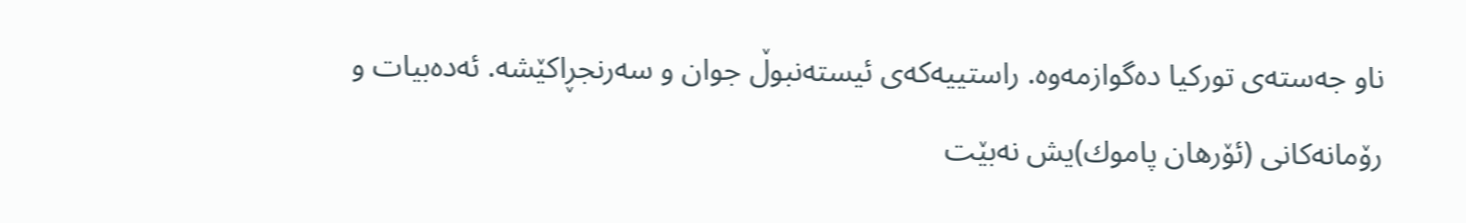ناو جه‌سته‌ی توركیا ده‌گوازمه‌وه‌. راستییه‌كه‌ی ئیسته‌نبوڵ جوان و سه‌رنجڕاكێشه‌. ئه‌ده‌بیات و رۆمانه‌كانی (ئۆرهان پاموك)یش نه‌بێت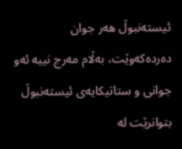ئیسته‌نبوڵ هه‌ر جوان ده‌رده‌كه‌وێت، به‌ڵام مه‌رج نییه‌ ئه‌و جوانی و ستاتیكایه‌ی ئیسته‌نبوڵ بتوانرێت له‌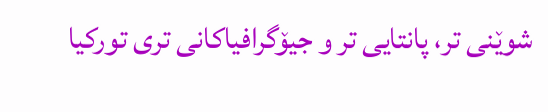شوێنی تر، پانتایی تر و جیۆگرافیاكانی تری توركیا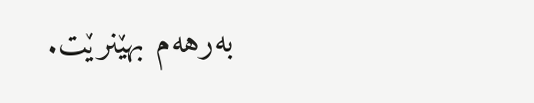به‌رهه‌م بهێنرێت.